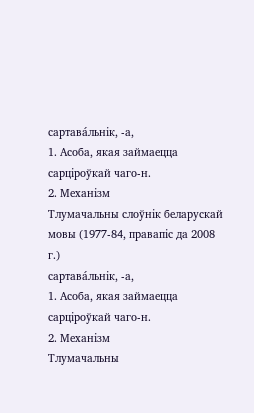сартава́льнік, ‑а,
1. Асоба, якая займаецца сарціроўкай чаго‑н.
2. Механізм
Тлумачальны слоўнік беларускай мовы (1977-84, правапіс да 2008 г.)
сартава́льнік, ‑а,
1. Асоба, якая займаецца сарціроўкай чаго‑н.
2. Механізм
Тлумачальны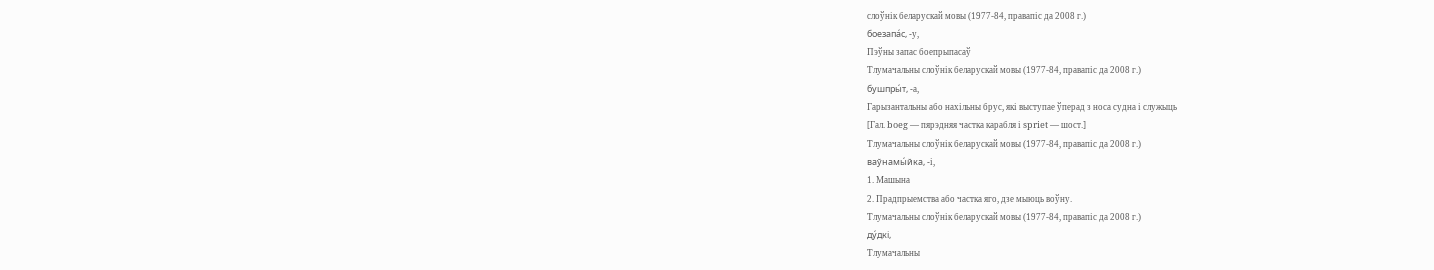слоўнік беларускай мовы (1977-84, правапіс да 2008 г.)
боезапа́с, ‑у,
Пэўны запас боепрыпасаў
Тлумачальны слоўнік беларускай мовы (1977-84, правапіс да 2008 г.)
бушпры́т, ‑а,
Гарызантальны або нахільны брус, які выступае ўперад з носа судна і служыць
[Гал. boeg — пярэдняя частка карабля і spriet — шост.]
Тлумачальны слоўнік беларускай мовы (1977-84, правапіс да 2008 г.)
ваўнамы́йка, ‑і,
1. Машына
2. Прадпрыемства або частка яго, дзе мыюць воўну.
Тлумачальны слоўнік беларускай мовы (1977-84, правапіс да 2008 г.)
ду́дкі,
Тлумачальны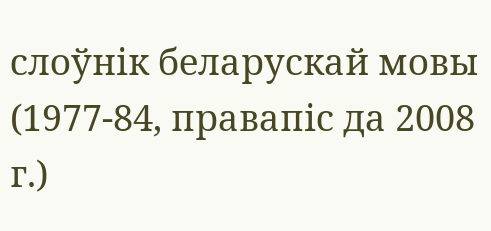слоўнік беларускай мовы (1977-84, правапіс да 2008 г.)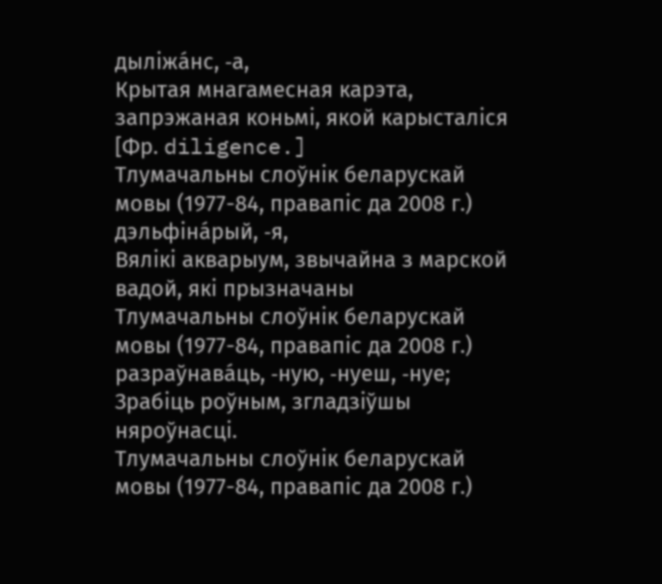дыліжа́нс, ‑а,
Крытая мнагамесная карэта, запрэжаная коньмі, якой карысталіся
[Фр. diligence.]
Тлумачальны слоўнік беларускай мовы (1977-84, правапіс да 2008 г.)
дэльфіна́рый, ‑я,
Вялікі акварыум, звычайна з марской вадой, які прызначаны
Тлумачальны слоўнік беларускай мовы (1977-84, правапіс да 2008 г.)
разраўнава́ць, ‑ную, ‑нуеш, ‑нуе;
Зрабіць роўным, згладзіўшы няроўнасці.
Тлумачальны слоўнік беларускай мовы (1977-84, правапіс да 2008 г.)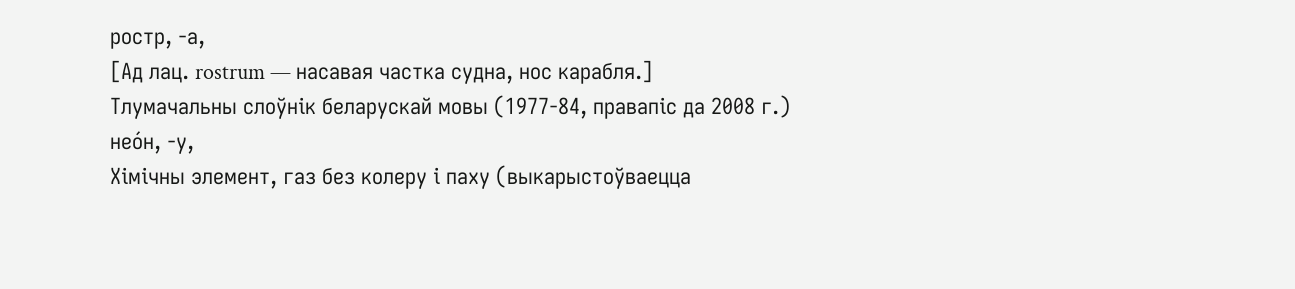ростр, ‑а,
[Ад лац. rostrum — насавая частка судна, нос карабля.]
Тлумачальны слоўнік беларускай мовы (1977-84, правапіс да 2008 г.)
нео́н, ‑у,
Хімічны элемент, газ без колеру і паху (выкарыстоўваецца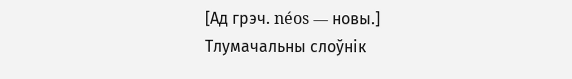[Ад грэч. néos — новы.]
Тлумачальны слоўнік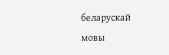беларускай мовы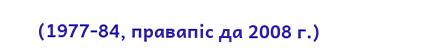(1977-84, правапіс да 2008 г.)